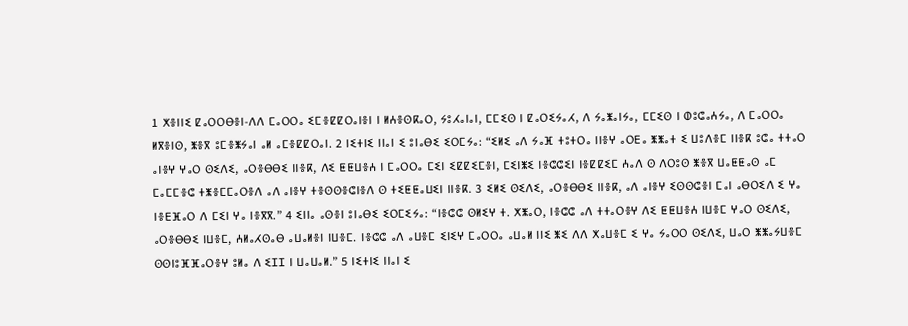1 ⵅⴻⵏⵏⵉ ⵇⴰⵔⵔⴱⴻⵏ-ⴷⴷ ⵎⴰⵔⵔⴰ ⵉⵎⴻⵇⵇⵔⴰⵏⴻⵏ ⵏ ⵍⵄⴻⵙⴽⴰⵔ, ⵢⵓⵃⴰⵏⴰⵏ, ⵎⵎⵉⵙ ⵏ ⵇⴰⵔⵉⵢⴰⵃ, ⴷ ⵢⴰⵥⴰⵏⵢⴰ, ⵎⵎⵉⵙ ⵏ ⵀⵓⵛⴰⵄⵢⴰ, ⴷ ⵎⴰⵔⵔⴰ ⵍⴳⴻⵏⵙ, ⵥⴻⴳ ⵓⵎⴻⵥⵢⴰⵏ ⴰⵍ ⴰⵎⴻⵇⵇⵔⴰⵏ. 2 ⵏⵉⵜⵏⵉ ⵏⵏⴰⵏ ⵉ ⵓⵏⴰⴱⵉ ⵉⵔⵎⵢⴰ: “ⵉⵍⵉ ⴰⴷ ⵢⴰⴼ ⵜⵓⵜⵔⴰ ⵏⵏⴻⵖ ⴰⵔⴹⴰ ⵥⵥⴰⵜ ⵉ ⵡⵓⴷⴻⵎ ⵏⵏⴻⴽ ⵓⵛⴰ ⵜⵜⴰⵔ ⴰⵏⴻⵖ ⵖⴰⵔ ⵙⵉⴷⵉ, ⴰⵔⴻⴱⴱⵉ ⵏⵏⴻⴽ, ⴷⵉ ⵟⵟⵡⴻⵄ ⵏ ⵎⴰⵔⵔⴰ ⵎⵉⵏ ⵉⵇⵇⵉⵎⴻⵏ, ⵎⵉⵏⵥⵉ ⵏⴻⵛⵛⵉⵏ ⵏⴻⵇⵇⵉⵎ ⵄⴰⴷ ⵙ ⴷⵔⵓⵙ ⵥⴻⴳ ⵡⴰⵟⵟⴰⵙ ⴰⵎ ⵎⴰⵎⵎⴻⵛ ⵜⵥⴻⵎⵎⴰⵔⴻⴷ ⴰⴷ ⴰⵏⴻⵖ ⵜⴻⵙⵙⴻⵛⵏⴻⴷ ⵙ ⵜⵉⵟⵟⴰⵡⵉⵏ ⵏⵏⴻⴽ. 3 ⵉⵍⵉ ⵙⵉⴷⵉ, ⴰⵔⴻⴱⴱⵉ ⵏⵏⴻⴽ, ⴰⴷ ⴰⵏⴻⵖ ⵉⵙⵙⵛⴻⵏ ⵎⴰⵏ ⴰⴱⵔⵉⴷ ⵉ ⵖⴰ ⵏⴻⴹⴼⴰⵔ ⴷ ⵎⵉⵏ ⵖⴰ ⵏⴻⴳⴳ.” 4 ⵉⵏⵏⴰ ⴰⵙⴻⵏ ⵓⵏⴰⴱⵉ ⵉⵔⵎⵉⵢⴰ: “ⵏⴻⵛⵛ ⵙⵍⵉⵖ ⵜ. ⵅⵥⴰⵔ, ⵏⴻⵛⵛ ⴰⴷ ⵜⵜⴰⵔⴻⵖ ⴷⵉ ⵟⵟⵡⴻⵄ ⵏⵡⴻⵎ ⵖⴰⵔ ⵙⵉⴷⵉ, ⴰⵔⴻⴱⴱⵉ ⵏⵡⴻⵎ, ⵄⵍⴰⵃⵙⴰⴱ ⴰⵡⴰⵍⴻⵏ ⵏⵡⴻⵎ. ⵏⴻⵛⵛ ⴰⴷ ⴰⵡⴻⵎ ⵉⵏⵉⵖ ⵎⴰⵔⵔⴰ ⴰⵡⴰⵍ ⵏⵏⵉ ⵥⵉ ⴷⴷ ⵅⴰⵡⴻⵎ ⵉ ⵖⴰ ⵢⴰⵔⵔ ⵙⵉⴷⵉ, ⵡⴰⵔ ⵥⵥⴰⵢⵡⴻⵎ ⵙⵙⵏⵓⴼⴼⴰⵔⴻⵖ ⵓⵍⴰ ⴷ ⵉⵊⵊ ⵏ ⵡⴰⵡⴰⵍ.” 5 ⵏⵉⵜⵏⵉ ⵏⵏⴰⵏ ⵉ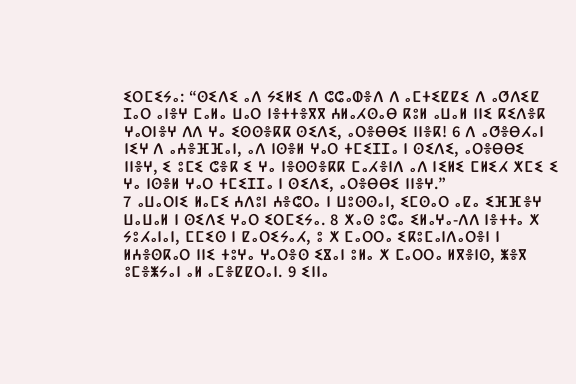ⵉⵔⵎⵉⵢⴰ: “ⵙⵉⴷⵉ ⴰⴷ ⵢⵉⵍⵉ ⴷ ⵛⵛⴰⵀⴻⴷ ⴷ ⴰⵎⵜⵉⵇⵇⵉ ⴷ ⴰⵚⴷⵉⵇ ⵊⴰⵔ ⴰⵏⴻⵖ ⵎⴰⵍⴰ ⵡⴰⵔ ⵏⴻⵜⵜⴻⴳⴳ ⵄⵍⴰⵃⵙⴰⴱ ⴽⵓⵍ ⴰⵡⴰⵍ ⵏⵏⵉ ⴽⵉⴷⴻⴽ ⵖⴰⵔⵏⴻⵖ ⴷⴷ ⵖⴰ ⵉⵙⵙⴻⴽⴽ ⵙⵉⴷⵉ, ⴰⵔⴻⴱⴱⵉ ⵏⵏⴻⴽ! 6 ⴷ ⴰⵚⴻⴱⵃⴰⵏ ⵏⵉⵖ ⴷ ⴰⵄⴻⴼⴼⴰⵏ, ⴰⴷ ⵏⵙⴻⵍ ⵖⴰⵔ ⵜⵎⵉⵊⵊⴰ ⵏ ⵙⵉⴷⵉ, ⴰⵔⴻⴱⴱⵉ ⵏⵏⴻⵖ, ⵉ ⵓⵎⵉ ⵛⴻⴽ ⵉ ⵖⴰ ⵏⴻⵙⵙⴻⴽⴽ ⵎⴰⵃⴻⵏⴷ ⴰⴷ ⵏⵉⵍⵉ ⵎⵍⵉⵃ ⵅⵎⵉ ⵉ ⵖⴰ ⵏⵙⴻⵍ ⵖⴰⵔ ⵜⵎⵉⵊⵊⴰ ⵏ ⵙⵉⴷⵉ, ⴰⵔⴻⴱⴱⵉ ⵏⵏⴻⵖ.”
7 ⴰⵡⴰⵔⵏⵉ ⵍⴰⵎⵉ ⵄⴷⵓⵏ ⵄⴻⵛⵔⴰ ⵏ ⵡⵓⵙⵙⴰⵏ, ⵉⵎⵙⴰⵔ ⴰⵇⴰ ⵉⴼⴼⴻⵖ ⵡⴰⵡⴰⵍ ⵏ ⵙⵉⴷⵉ ⵖⴰⵔ ⵉⵔⵎⵉⵢⴰ. 8 ⵅⴰⵙ ⵓⵛⴰ ⵉⵍⴰⵖⴰ-ⴷⴷ ⵏⴻⵜⵜⴰ ⵅ ⵢⵓⵃⴰⵏⴰⵏ, ⵎⵎⵉⵙ ⵏ ⵇⴰⵔⵉⵢⴰⵃ, ⵓ ⵅ ⵎⴰⵔⵔⴰ ⵉⴽⵓⵎⴰⵏⴷⴰⵔⴻⵏ ⵏ ⵍⵄⴻⵙⴽⴰⵔ ⵏⵏⵉ ⵜⵓⵖⴰ ⵖⴰⵔⴻⵙ ⵉⴵⴰⵏ ⵓⵍⴰ ⵅ ⵎⴰⵔⵔⴰ ⵍⴳⴻⵏⵙ, ⵥⴻⴳ ⵓⵎⴻⵥⵢⴰⵏ ⴰⵍ ⴰⵎⴻⵇⵇⵔⴰⵏ. 9 ⵉⵏⵏⴰ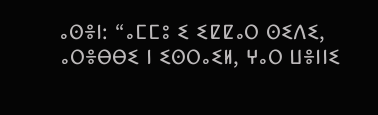ⴰⵙⴻⵏ: “ⴰⵎⵎⵓ ⵉ ⵉⵇⵇⴰⵔ ⵙⵉⴷⵉ, ⴰⵔⴻⴱⴱⵉ ⵏ ⵉⵙⵔⴰⵉⵍ, ⵖⴰⵔ ⵡⴻⵏⵏⵉ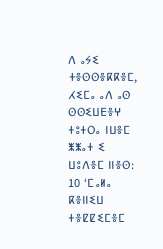ⴷ ⴰⵢⵉ ⵜⴻⵙⵙⴻⴽⴽⴻⵎ, ⵃⵉⵎⴰ ⴰⴷ ⴰⵙ ⵙⵙⵉⵡⴹⴻⵖ ⵜⵓⵜⵔⴰ ⵏⵡⴻⵎ ⵥⵥⴰⵜ ⵉ ⵡⵓⴷⴻⵎ ⵏⵏⴻⵙ:
10 ‘ⵎⴰⵍⴰ ⴽⴻⵏⵏⵉⵡ ⵜⴻⵇⵇⵉⵎⴻⵎ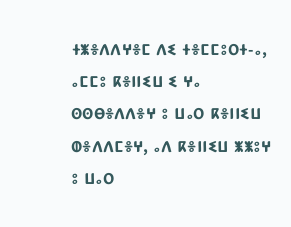ⵜⵥⴻⴷⴷⵖⴻⵎ ⴷⵉ ⵜⴻⵎⵎⵓⵔⵜ-ⴰ, ⴰⵎⵎⵓ ⴽⴻⵏⵏⵉⵡ ⵉ ⵖⴰ ⵙⵙⴱⴻⴷⴷⴻⵖ ⵓ ⵡⴰⵔ ⴽⴻⵏⵏⵉⵡ ⵀⴻⴷⴷⵎⴻⵖ, ⴰⴷ ⴽⴻⵏⵏⵉⵡ ⵥⵥⵓⵖ ⵓ ⵡⴰⵔ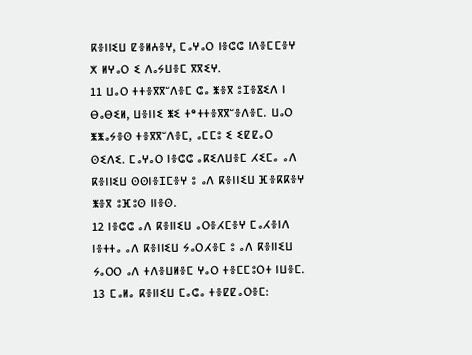ⴽⴻⵏⵏⵉⵡ ⵇⴻⵍⵄⴻⵖ, ⵎⴰⵖⴰⵔ ⵏⴻⵛⵛ ⵏⴷⴻⵎⵎⴻⵖ ⵅ ⵍⵖⴰⵔ ⵉ ⴷⴰⵢⵡⴻⵎ ⴳⴳⵉⵖ.
11 ⵡⴰⵔ ⵜⵜⴻⴳⴳⵯⴷⴻⵎ ⵛⴰ ⵥⴻⴳ ⵓⵊⴻⴵⵉⴷ ⵏ ⴱⴰⴱⵉⵍ, ⵡⴻⵏⵏⵉ ⵥⵉ ⵜᵉⵜⵜⴻⴳⴳⵯⴻⴷⴻⵎ. ⵡⴰⵔ ⵥⵥⴰⵢⴻⵙ ⵜⴻⴳⴳⵯⴷⴻⵎ, ⴰⵎⵎⵓ ⵉ ⵉⵇⵇⴰⵔ ⵙⵉⴷⵉ. ⵎⴰⵖⴰⵔ ⵏⴻⵛⵛ ⴰⴽⵉⴷⵡⴻⵎ ⵃⵉⵎⴰ ⴰⴷ ⴽⴻⵏⵏⵉⵡ ⵙⵙⵏⴻⵊⵎⴻⵖ ⵓ ⴰⴷ ⴽⴻⵏⵏⵉⵡ ⴼⴻⴽⴽⴻⵖ ⵥⴻⴳ ⵓⴼⵓⵙ ⵏⵏⴻⵙ.
12 ⵏⴻⵛⵛ ⴰⴷ ⴽⴻⵏⵏⵉⵡ ⴰⵔⴻⵃⵎⴻⵖ ⵎⴰⵃⴻⵏⴷ ⵏⴻⵜⵜⴰ ⴰⴷ ⴽⴻⵏⵏⵉⵡ ⵢⴰⵔⵃⴻⵎ ⵓ ⴰⴷ ⴽⴻⵏⵏⵉⵡ ⵢⴰⵔⵔ ⴰⴷ ⵜⴷⴻⵡⵍⴻⵎ ⵖⴰⵔ ⵜⴻⵎⵎⵓⵔⵜ ⵏⵡⴻⵎ.
13 ⵎⴰⵍⴰ ⴽⴻⵏⵏⵉⵡ ⵎⴰⵛⴰ ⵜⴻⵇⵇⴰⵔⴻⵎ: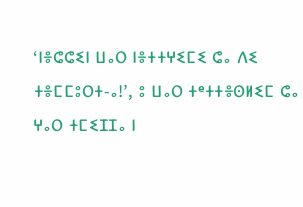‘ⵏⴻⵛⵛⵉⵏ ⵡⴰⵔ ⵏⴻⵜⵜⵖⵉⵎⵉ ⵛⴰ ⴷⵉ ⵜⴻⵎⵎⵓⵔⵜ-ⴰ!’, ⵓ ⵡⴰⵔ ⵜᵉⵜⵜⴻⵙⵍⵉⵎ ⵛⴰ ⵖⴰⵔ ⵜⵎⵉⵊⵊⴰ ⵏ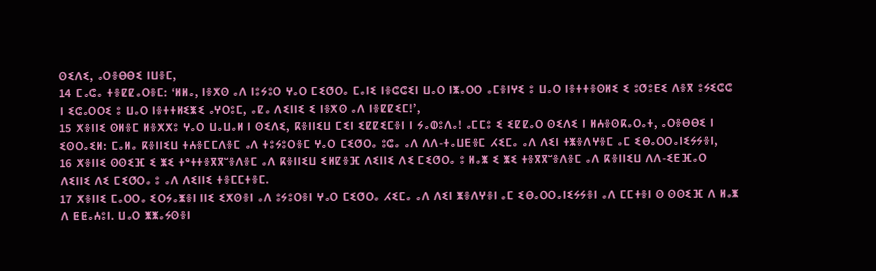ⵙⵉⴷⵉ, ⴰⵔⴻⴱⴱⵉ ⵏⵡⴻⵎ,
14 ⵎⴰⵛⴰ ⵜⴻⵇⵇⴰⵔⴻⵎ: ‘ⵍⵍⴰ, ⵏⴻⵅⵙ ⴰⴷ ⵏⵓⵢⵓⵔ ⵖⴰⵔ ⵎⵉⵚⵔⴰ ⵎⴰⵏⵉ ⵏⴻⵛⵛⵉⵏ ⵡⴰⵔ ⵏⵥⴰⵔⵔ ⴰⵎⴻⵏⵖⵉ ⵓ ⵡⴰⵔ ⵏⴻⵜⵜⴻⵙⵍⵉ ⵉ ⵓⵚⵓⴹⵉ ⴷⴻⴳ ⵓⵢⵉⵛⵛ ⵏ ⵉⵛⴰⵔⵔⵉ ⵓ ⵡⴰⵔ ⵏⴻⵜⵜⵍⵉⵥⵉ ⴰⵖⵔⵓⵎ, ⴰⵇⴰ ⴷⵉⵏⵏⵉ ⵉ ⵏⴻⵅⵙ ⴰⴷ ⵏⴻⵇⵇⵉⵎ!’,
15 ⵅⴻⵏⵏⵉ ⵙⵍⴻⵎ ⵍⴻⵅⵅⵓ ⵖⴰⵔ ⵡⴰⵡⴰⵍ ⵏ ⵙⵉⴷⵉ, ⴽⴻⵏⵏⵉⵡ ⵎⵉⵏ ⵉⵇⵇⵉⵎⴻⵏ ⵏ ⵢⴰⵀⵓⴷⴰ! ⴰⵎⵎⵓ ⵉ ⵉⵇⵇⴰⵔ ⵙⵉⴷⵉ ⵏ ⵍⵄⴻⵙⴽⴰⵔⴰⵜ, ⴰⵔⴻⴱⴱⵉ ⵏ ⵉⵙⵔⴰⵉⵍ: ⵎⴰⵍⴰ ⴽⴻⵏⵏⵉⵡ ⵜⵄⴻⵎⵎⴷⴻⵎ ⴰⴷ ⵜⵓⵢⵓⵔⴻⵎ ⵖⴰⵔ ⵎⵉⵚⵔⴰ ⵓⵛⴰ ⴰⴷ ⴷⴷ-ⵜⴰⵡⴹⴻⵎ ⵃⵉⵎⴰ ⴰⴷ ⴷⵉⵏ ⵜⵥⴻⴷⵖⴻⵎ ⴰⵎ ⵉⴱⴰⵔⵔⴰⵏⵉⵢⵢⴻⵏ,
16 ⵅⴻⵏⵏⵉ ⵙⵙⵉⴼ ⵉ ⵥⵉ ⵜᵉⵜⵜⴻⴳⴳⵯⴻⴷⴻⵎ ⴰⴷ ⴽⴻⵏⵏⵉⵡ ⵉⵍⵇⴻⴼ ⴷⵉⵏⵏⵉ ⴷⵉ ⵎⵉⵚⵔⴰ ⵓ ⵍⴰⵥ ⵉ ⵥⵉ ⵜⴻⴳⴳⵯⴻⴷⴻⵎ ⴰⴷ ⴽⴻⵏⵏⵉⵡ ⴷⴷ-ⵉⴹⴼⴰⵔ ⴷⵉⵏⵏⵉ ⴷⵉ ⵎⵉⵚⵔⴰ ⵓ ⴰⴷ ⴷⵉⵏⵏⵉ ⵜⴻⵎⵎⵜⴻⵎ.
17 ⵅⴻⵏⵏⵉ ⵎⴰⵔⵔⴰ ⵉⵔⵢⴰⵥⴻⵏ ⵏⵏⵉ ⵉⵅⵙⴻⵏ ⴰⴷ ⵓⵢⵓⵔⴻⵏ ⵖⴰⵔ ⵎⵉⵚⵔⴰ ⵃⵉⵎⴰ ⴰⴷ ⴷⵉⵏ ⵥⴻⴷⵖⴻⵏ ⴰⵎ ⵉⴱⴰⵔⵔⴰⵏⵉⵢⵢⴻⵏ ⴰⴷ ⵎⵎⵜⴻⵏ ⵙ ⵙⵙⵉⴼ ⴷ ⵍⴰⵥ ⴷ ⵟⵟⴰⵄⵓⵏ. ⵡⴰⵔ ⵥⵥⴰⵢⵙⴻⵏ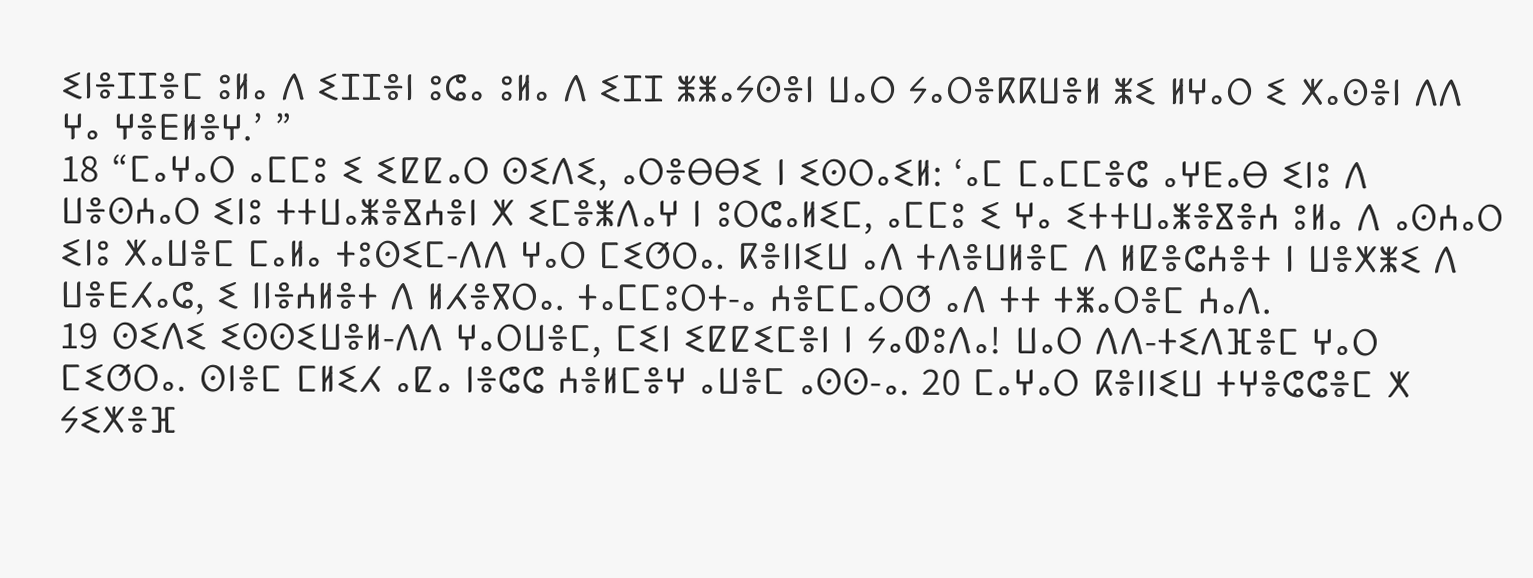ⵉⵏⴻⵊⵊⴻⵎ ⵓⵍⴰ ⴷ ⵉⵊⵊⴻⵏ ⵓⵛⴰ ⵓⵍⴰ ⴷ ⵉⵊⵊ ⵥⵥⴰⵢⵙⴻⵏ ⵡⴰⵔ ⵢⴰⵔⴻⴽⴽⵡⴻⵍ ⵥⵉ ⵍⵖⴰⵔ ⵉ ⵅⴰⵙⴻⵏ ⴷⴷ ⵖⴰ ⵖⴻⴹⵍⴻⵖ.’ ”
18 “ⵎⴰⵖⴰⵔ ⴰⵎⵎⵓ ⵉ ⵉⵇⵇⴰⵔ ⵙⵉⴷⵉ, ⴰⵔⴻⴱⴱⵉ ⵏ ⵉⵙⵔⴰⵉⵍ: ‘ⴰⵎ ⵎⴰⵎⵎⴻⵛ ⴰⵖⴹⴰⴱ ⵉⵏⵓ ⴷ ⵡⴻⵙⵄⴰⵔ ⵉⵏⵓ ⵜⵜⵡⴰⵥⴻⴵⵄⴻⵏ ⵅ ⵉⵎⴻⵥⴷⴰⵖ ⵏ ⵓⵔⵛⴰⵍⵉⵎ, ⴰⵎⵎⵓ ⵉ ⵖⴰ ⵉⵜⵜⵡⴰⵥⴻⴵⴻⵄ ⵓⵍⴰ ⴷ ⴰⵙⵄⴰⵔ ⵉⵏⵓ ⵅⴰⵡⴻⵎ ⵎⴰⵍⴰ ⵜⵓⵙⵉⵎ-ⴷⴷ ⵖⴰⵔ ⵎⵉⵚⵔⴰ. ⴽⴻⵏⵏⵉⵡ ⴰⴷ ⵜⴷⴻⵡⵍⴻⵎ ⴷ ⵍⵇⴻⵛⵄⴻⵜ ⵏ ⵡⴻⵅⵥⵉ ⴷ ⵡⴻⴹⵃⴰⵛ, ⵉ ⵏⵏⴻⵄⵍⴻⵜ ⴷ ⵍⵃⴻⴳⵔⴰ. ⵜⴰⵎⵎⵓⵔⵜ-ⴰ ⵄⴻⵎⵎⴰⵔⵚ ⴰⴷ ⵜⵜ ⵜⵥⴰⵔⴻⵎ ⵄⴰⴷ.
19 ⵙⵉⴷⵉ ⵉⵙⵙⵉⵡⴻⵍ-ⴷⴷ ⵖⴰⵔⵡⴻⵎ, ⵎⵉⵏ ⵉⵇⵇⵉⵎⴻⵏ ⵏ ⵢⴰⵀⵓⴷⴰ! ⵡⴰⵔ ⴷⴷ-ⵜⵉⴷⴼⴻⵎ ⵖⴰⵔ ⵎⵉⵚⵔⴰ. ⵙⵏⴻⵎ ⵎⵍⵉⵃ ⴰⵇⴰ ⵏⴻⵛⵛ ⵄⴻⵍⵎⴻⵖ ⴰⵡⴻⵎ ⴰⵙⵙ-ⴰ. 20 ⵎⴰⵖⴰⵔ ⴽⴻⵏⵏⵉⵡ ⵜⵖⴻⵛⵛⴻⵎ ⵅ ⵢⵉⵅⴻⴼ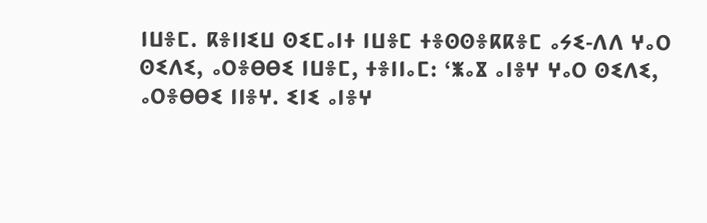ⵏⵡⴻⵎ. ⴽⴻⵏⵏⵉⵡ ⵙⵉⵎⴰⵏⵜ ⵏⵡⴻⵎ ⵜⴻⵙⵙⴻⴽⴽⴻⵎ ⴰⵢⵉ-ⴷⴷ ⵖⴰⵔ ⵙⵉⴷⵉ, ⴰⵔⴻⴱⴱⵉ ⵏⵡⴻⵎ, ⵜⴻⵏⵏⴰⵎ: ‘ⵥⴰⴵ ⴰⵏⴻⵖ ⵖⴰⵔ ⵙⵉⴷⵉ, ⴰⵔⴻⴱⴱⵉ ⵏⵏⴻⵖ. ⵉⵏⵉ ⴰⵏⴻⵖ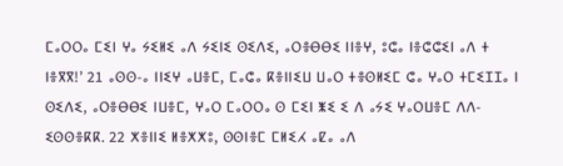ⵎⴰⵔⵔⴰ ⵎⵉⵏ ⵖⴰ ⵢⵉⵍⵉ ⴰⴷ ⵢⵉⵏⵉ ⵙⵉⴷⵉ, ⴰⵔⴻⴱⴱⵉ ⵏⵏⴻⵖ, ⵓⵛⴰ ⵏⴻⵛⵛⵉⵏ ⴰⴷ ⵜ ⵏⴻⴳⴳ!’ 21 ⴰⵙⵙ-ⴰ ⵏⵏⵉⵖ ⴰⵡⴻⵎ, ⵎⴰⵛⴰ ⴽⴻⵏⵏⵉⵡ ⵡⴰⵔ ⵜⴻⵙⵍⵉⵎ ⵛⴰ ⵖⴰⵔ ⵜⵎⵉⵊⵊⴰ ⵏ ⵙⵉⴷⵉ, ⴰⵔⴻⴱⴱⵉ ⵏⵡⴻⵎ, ⵖⴰⵔ ⵎⴰⵔⵔⴰ ⵙ ⵎⵉⵏ ⵥⵉ ⵉ ⴷ ⴰⵢⵉ ⵖⴰⵔⵡⴻⵎ ⴷⴷ-ⵉⵙⵙⴻⴽⴽ. 22 ⵅⴻⵏⵏⵉ ⵍⴻⵅⵅⵓ, ⵙⵙⵏⴻⵎ ⵎⵍⵉⵃ ⴰⵇⴰ ⴰⴷ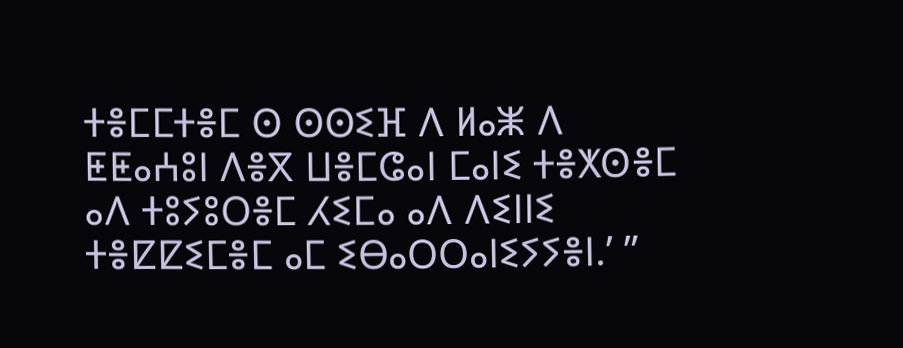ⵜⴻⵎⵎⵜⴻⵎ ⵙ ⵙⵙⵉⴼ ⴷ ⵍⴰⵥ ⴷ ⵟⵟⴰⵄⵓⵏ ⴷⴻⴳ ⵡⴻⵎⵛⴰⵏ ⵎⴰⵏⵉ ⵜⴻⵅⵙⴻⵎ ⴰⴷ ⵜⵓⵢⵓⵔⴻⵎ ⵃⵉⵎⴰ ⴰⴷ ⴷⵉⵏⵏⵉ ⵜⴻⵇⵇⵉⵎⴻⵎ ⴰⵎ ⵉⴱⴰⵔⵔⴰⵏⵉⵢⵢⴻⵏ.’ ”